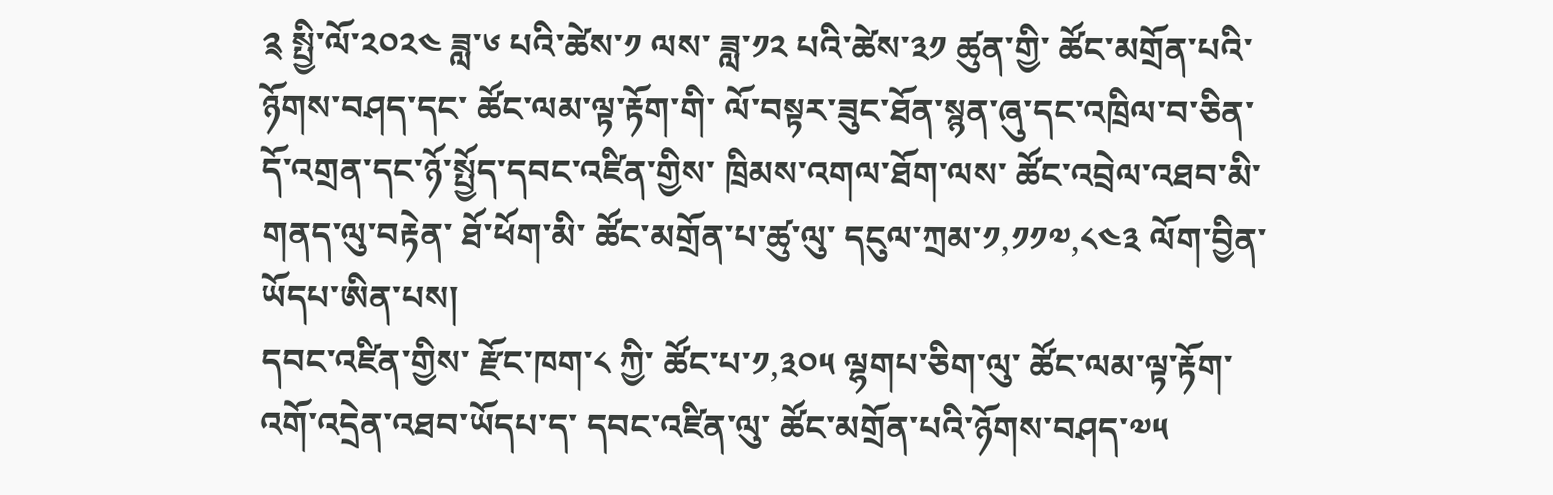༉ སྤྱི་ལོ་༢༠༢༤ ཟླ་༦ པའི་ཚེས་༡ ལས་ ཟླ་༡༢ པའི་ཚེས་༣༡ ཚུན་གྱི་ ཚོང་མགྲོན་པའི་ཉོགས་བཤད་དང་ ཚོང་ལམ་ལྟ་རྟོག་གི་ ལོ་བསྟར་ཟུང་ཐོན་སྙན་ཞུ་དང་འཁྲིལ་བ་ཅིན་ དོ་འགྲན་དང་ཉོ་སྤྱོད་དབང་འཛིན་གྱིས་ ཁྲིམས་འགལ་ཐོག་ལས་ ཚོང་འབྲེལ་འཐབ་མི་གནད་ལུ་བརྟེན་ ཐོ་ཕོག་མི་ ཚོང་མགྲོན་པ་ཚུ་ལུ་ དངུལ་ཀྲམ་༡,༡༡༧,༨༤༣ ལོག་བྱིན་ཡོདཔ་ཨིན་པས།
དབང་འཛིན་གྱིས་ རྫོང་ཁག་༨ ཀྱི་ ཚོང་པ་༡,༣༠༥ ལྷགཔ་ཅིག་ལུ་ ཚོང་ལམ་ལྟ་རྟོག་ འགོ་འདྲེན་འཐབ་ཡོདཔ་ད་ དབང་འཛིན་ལུ་ ཚོང་མགྲོན་པའི་ཉོགས་བཤད་༧༥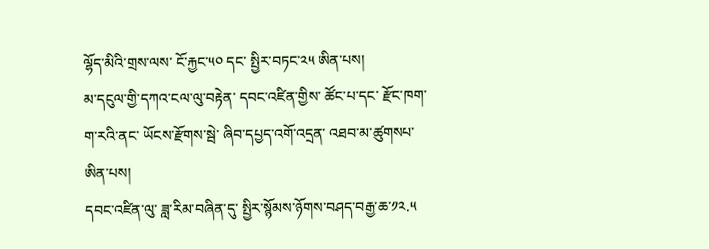ལྷོད་མིའི་གྲས་ལས་ ངོ་རྐྱང་༥༠ དང་ སྤྱིར་བཏང་༢༥ ཨིན་པས།
མ་དངུལ་གྱི་དཀའ་ངལ་ལུ་བརྟེན་ དབང་འཛིན་གྱིས་ ཚོང་པ་དང་ རྫོང་ཁག་ག་རའི་ནང་ ཡོངས་རྫོགས་སྦེ་ ཞིབ་དཔྱད་འགོ་འདྲན་ འཐབ་མ་ཚུགསཔ་ཨིན་པས།
དབང་འཛིན་ལུ་ ཟླ་རིམ་བཞིན་དུ་ སྤྱིར་སྙོམས་ཉོགས་བཤད་བརྒྱ་ཆ་༡༢.༥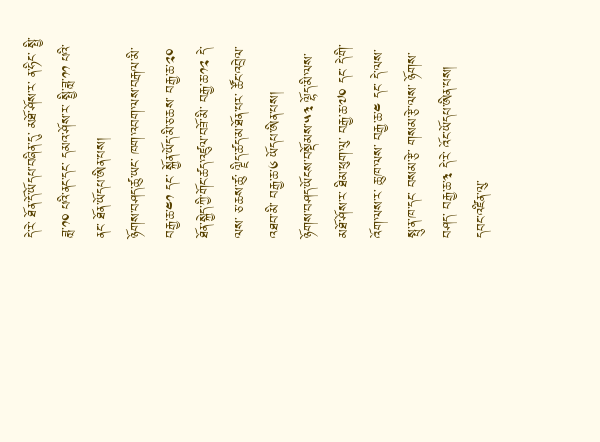དེ་རེ་ ཐོན་དོ་ཡོདཔ་བཞིན་དུ་ མཐོ་ཤོས་ར་ ན་ཧིང་ སྤྱི་ཟླ་༡༠ པའི་ནང་དང་ དམའ་ཤོས་ར་ སྤྱི་ཟླ་༡༡ པའི་ནང་ ཐོན་ཡོདཔ་ཨིན་པས།
ཉོགས་བཤད་ཚུ་ཡང་ ཁག་འབག་ལས་བརྒལ་མི་ བརྒྱ་ཆ་༤༡ དང་ སྐྱོན་ཡོད་མི་ཅ་ཆས་ བརྒྱ་ཆ་༢༠ ཐོན་སྐྱེད་ཀྱི་གོང་ཚད་འཛུལ་བཟོ་མི་ བརྒྱ་ཆ་༡༢ དེ་ལས་ ཅ་ཆས་ཚུ་ ལྗིད་ཚད་མ་ཐོན་པར་ ཚོང་འབྲེལ་འཐབ་མི་ བརྒྱ་ཆ་༦ ཡོདཔ་ཨིན་པས།
ཉོགས་བཤད་ཡོངས་བསྡོམས་༥༣ ལྷོད་མི་ལས་ མཐོ་ཤོས་ར་ ཐིམ་ཕུག་ལུ་ བརྒྱ་ཆ་༧༠ དང་ དེ་གི་འོག་ལས་ར་ ཆུ་ཁ་ལས་ བརྒྱ་ཆ་༤ དང་ དེ་ལས་ སྤུ་ན་ཁ་དང་ བསམ་རྩེ་ གསམ་རྩེ་ལས་ ཉོགས་བཤད་ བརྒྱ་ཆ་༣ དེ་རེ་ འོང་ཡོདཔ་ཨིན་པས།
དབང་འཛིན་ལུ་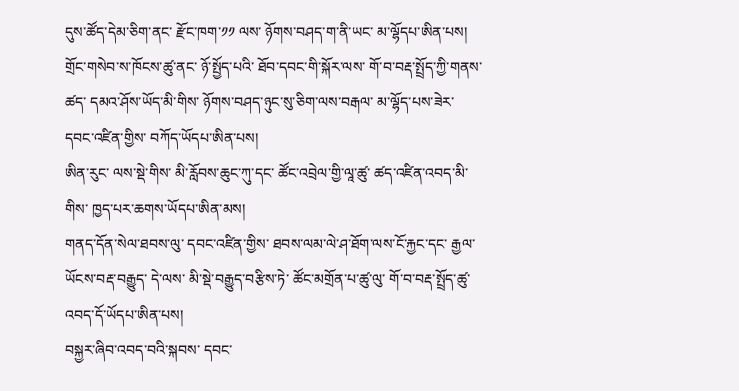དུས་ཚོད་དེམ་ཅིག་ནང་ རྫོང་ཁག་༡༡ ལས་ ཉོགས་བཤད་ག་ནི་ཡང་ མ་ལྷོདཔ་ཨིན་པས།
གྲོང་གསེབ་ས་ཁོངས་ཚུ་ནང་ ཉོ་སྤྱོད་པའི་ ཐོབ་དབང་གི་སྐོར་ལས་ གོ་བ་བརྡ་སྤྲོད་ཀྱི་གནས་ཚད་ དམའ་ཤོས་ཡོད་མི་གིས་ ཉོགས་བཤད་ཉུང་སུ་ཅིག་ལས་བརྒལ་ མ་ལྷོད་པས་ཟེར་ དབང་འཛིན་གྱིས་ བཀོད་ཡོདཔ་ཨིན་པས།
ཨིན་རུང་ ལས་སྡེ་གིས་ མི་རློབས་ཆུང་ཀུ་དང་ ཚོང་འབྲེལ་གྱི་ལཱ་ཚུ་ ཚད་འཛིན་འབད་མི་གིས་ ཁྱད་པར་ཆགས་ཡོདཔ་ཨིན་མས།
གནད་དོན་སེལ་ཐབས་ལུ་ དབང་འཛིན་གྱིས་ ཐབས་ལམ་ལེ་ཤ་ཐོག་ལས་ངོ་རྐྱང་དང་ རྒྱལ་ཡོངས་བརྡ་བརྒྱུད་ དེ་ལས་ མི་སྡེ་བརྒྱུད་བརྩིས་ཏེ་ ཚོང་མགྲོན་པ་ཚུ་ལུ་ གོ་བ་བརྡ་སྤྲོད་ཚུ་ འབད་དོ་ཡོདཔ་ཨིན་པས།
བསྐྱར་ཞིབ་འབད་བའི་སྐབས་ དབང་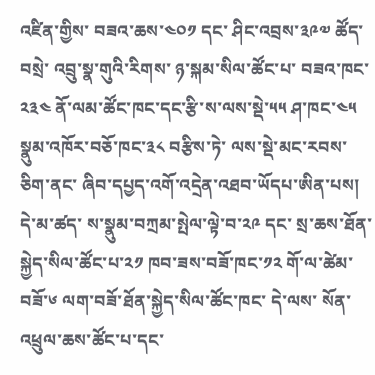འཛིན་གྱིས་ བཟའ་ཆས་༤༠༡ དང་ ཤིང་འབྲས་༣༩༧ ཚོད་བསྲེ་ འབྲུ་སྣ་གུའི་རིགས་ ཉ་སྐམ་སིལ་ཚོང་པ་ བཟའ་ཁང་༢༣༤ ནོ་ལམ་ཚོང་ཁང་དང་རྩི་ས་ལས་སྡེ་༥༥ ཤ་ཁང་༤༥ སྣུམ་འཁོར་བཅོ་ཁང་༣༨ བརྩིས་ཏེ་ ལས་སྡེ་མང་རབས་ཅིག་ནང་ ཞིབ་དཔྱད་འགོ་འདྲེན་འཐབ་ཡོདཔ་ཨིན་པས།
དེ་མ་ཚད་ ས་སྣུམ་བཀྲམ་སྤེལ་ལྟེ་བ་༢༩ དང་ སྲ་ཆས་ཐོན་སྐྱེད་སིལ་ཚོང་པ་༢༡ ཁབ་ཟས་བཟོ་ཁང་༡༢ གོ་ལ་ཚེམ་བཟོ་༦ ལག་བཟོ་ཐོན་སྐྱེད་སིལ་ཚོང་ཁང་ དེ་ལས་ སོན་འཕྲུལ་ཆས་ཚོང་པ་དང་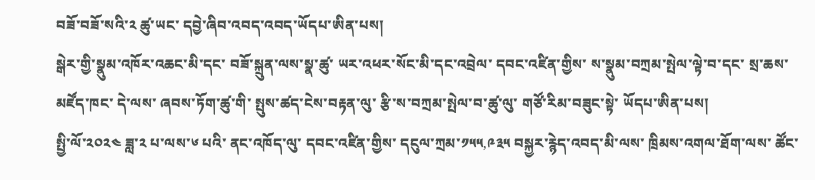བཟོ་བཟོ་སའི་༢ ཚུ་ཡང་ དབྱེ་ཞིབ་འབད་འབད་ཡོདཔ་ཨིན་པས།
སྒེར་གྱི་སྣུམ་འཁོར་འཆང་མི་དང་ བཟོ་སྐྲུན་ལས་སྣ་ཚུ་ ཡར་འཕར་སོང་མི་དང་འབྲེལ་ དབང་འཛིན་གྱིས་ ས་སྣུམ་བཀྲམ་སྤེལ་ལྟེ་བ་དང་ སྲ་ཆས་མཛོད་ཁང་ དེ་ལས་ ཞབས་ཏོག་ཚུ་གི་ སྤུས་ཚད་ངེས་བརྟན་ལུ་ རྩི་ས་བཀྲམ་སྤེལ་བ་ཚུ་ལུ་ གཙོ་རིམ་བཟུང་སྟེ་ ཡོདཔ་ཨིན་པས།
སྤྱི་ལོ་༢༠༢༤ ཟླ་༢ པ་ལས་༦ པའི་ ནང་འཁོད་ལུ་ དབང་འཛིན་གྱིས་ དངུལ་ཀྲམ་༡༥༥,༩༣༥ བསྐྱར་རྙེད་འབད་མི་ལས་ ཁྲིམས་འགལ་ཐོག་ལས་ ཚོང་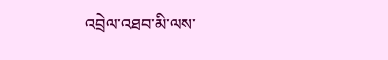འབྲེལ་འཐབ་མི་ལས་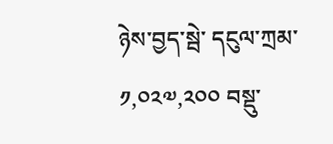ཉེས་བྱད་སྦེ་ དངུལ་ཀྲམ་༡,༠༢༧,༢༠༠ བསྡུ་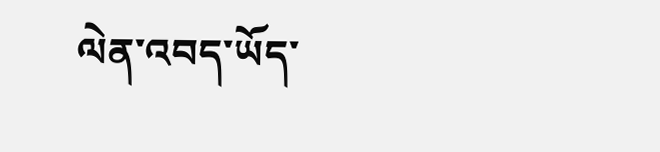ལེན་འབད་ཡོད་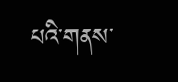པའི་གནས་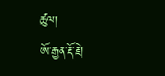ཚུལ།
ཨོ་རྒྱན་རྡོ་རྗེ།